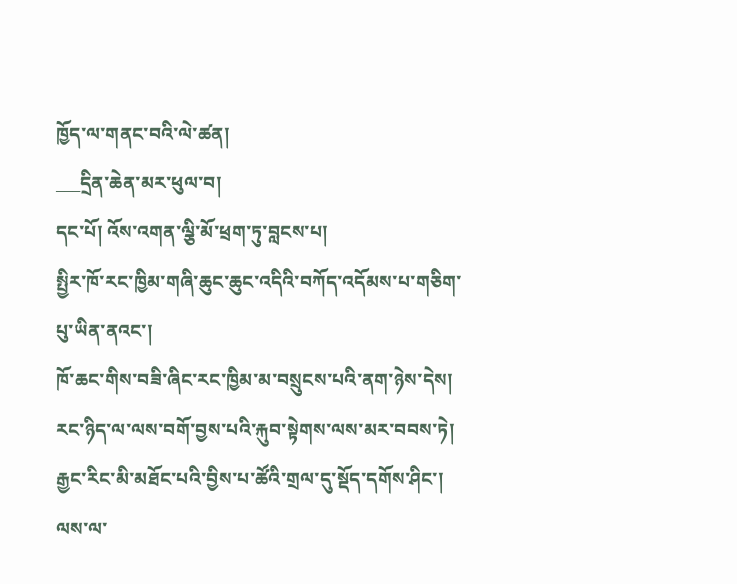ཁྱོད་ལ་གནང་བའི་ལེ་ཚན།
___དྲིན་ཆེན་མར་ཕུལ་བ།
དང་པོ། འོས་འགན་ལྕི་མོ་ཕྲག་ཏུ་བླངས་པ།
སྤྱིར་ཁོ་རང་ཁྱིམ་གཞི་ཆུང་ཆུང་འདིའི་བཀོད་འདོམས་པ་གཅིག་པུ་ཡིན་ནའང་།
ཁོ་ཆང་གིས་བཟི་ཞིང་རང་ཁྱིམ་མ་བསྲུངས་པའི་ནག་ཉེས་དེས།
རང་ཉིད་ལ་ལས་བགོ་བྱས་པའི་རྐུབ་སྟེགས་ལས་མར་བབས་ཏེ།
རྒྱང་རིང་མི་མཐོང་པའི་བྱིས་པ་ཚོའི་གྲལ་དུ་སྡོད་དགོས་ཤིང་།
ལས་ལ་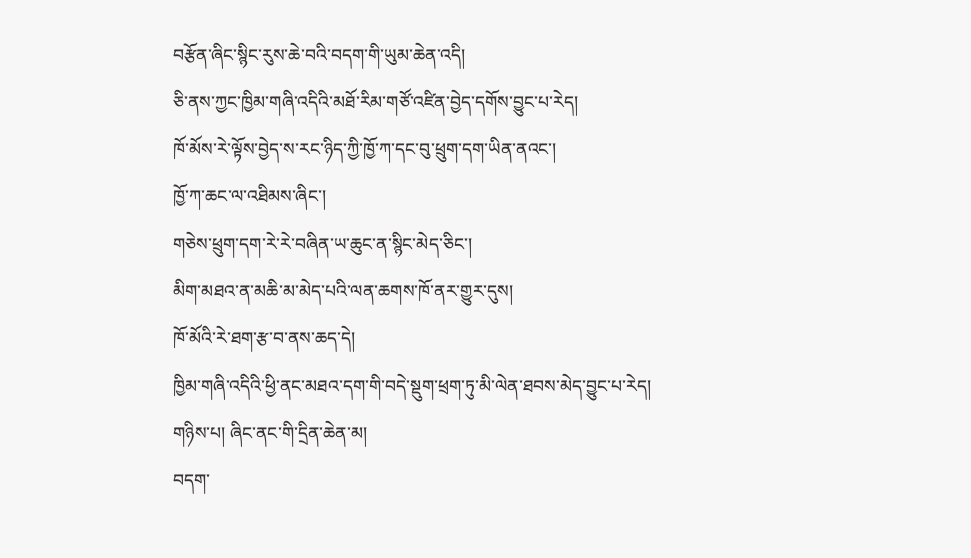བརྩོན་ཞིང་སྙིང་རུས་ཆེ་བའི་བདག་གི་ཡུམ་ཆེན་འདི།
ཅི་ནས་ཀྱང་ཁྱིམ་གཞི་འདིའི་མཐོ་རིམ་གཙོ་འཛིན་བྱེད་དགོས་བྱུང་པ་རེད།
ཁོ་མོས་རེ་ལྟོས་བྱེད་ས་རང་ཉིད་ཀྱི་ཁྱོ་ཀ་དང་བུ་ཕྲུག་དག་ཡིན་ནའང་།
ཁྱོ་ཀ་ཆང་ལ་འཐིམས་ཞིང་།
གཅེས་ཕྲུག་དག་རེ་རེ་བཞིན་ཡ་ཆུང་ན་སྙིང་མེད་ཅིང་།
མིག་མཐའ་ན་མཆི་མ་མེད་པའི་ལན་ཆགས་ཁོ་ནར་གྱུར་དུས།
ཁོ་མོའི་རེ་ཐག་རྩ་བ་ནས་ཆད་དེ།
ཁྱིམ་གཞི་འདིའི་ཕྱི་ནང་མཐའ་དག་གི་བདེ་སྡུག་ཕྲག་ཏུ་མི་ལེན་ཐབས་མེད་བྱུང་པ་རེད།
གཉིས་པ། ཞིང་ནང་གི་དྲིན་ཆེན་མ།
བདག་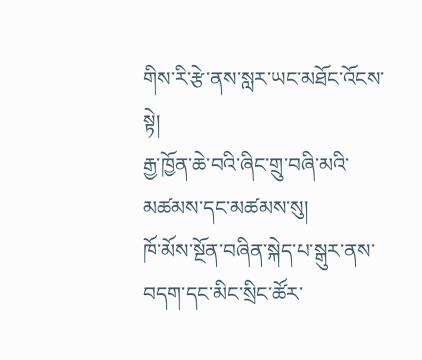གིས་རི་རྩེ་ནས་སླར་ཡང་མཐོང་འོངས་སྟེ།
རྒྱ་ཁྱོན་ཆེ་བའི་ཞིང་གྲུ་བཞི་མའི་མཚམས་དང་མཚམས་སུ།
ཁོ་མོས་སྔོན་བཞིན་སྐེད་པ་སྒུར་ནས་བདག་དང་མིང་སྲིང་ཚོར་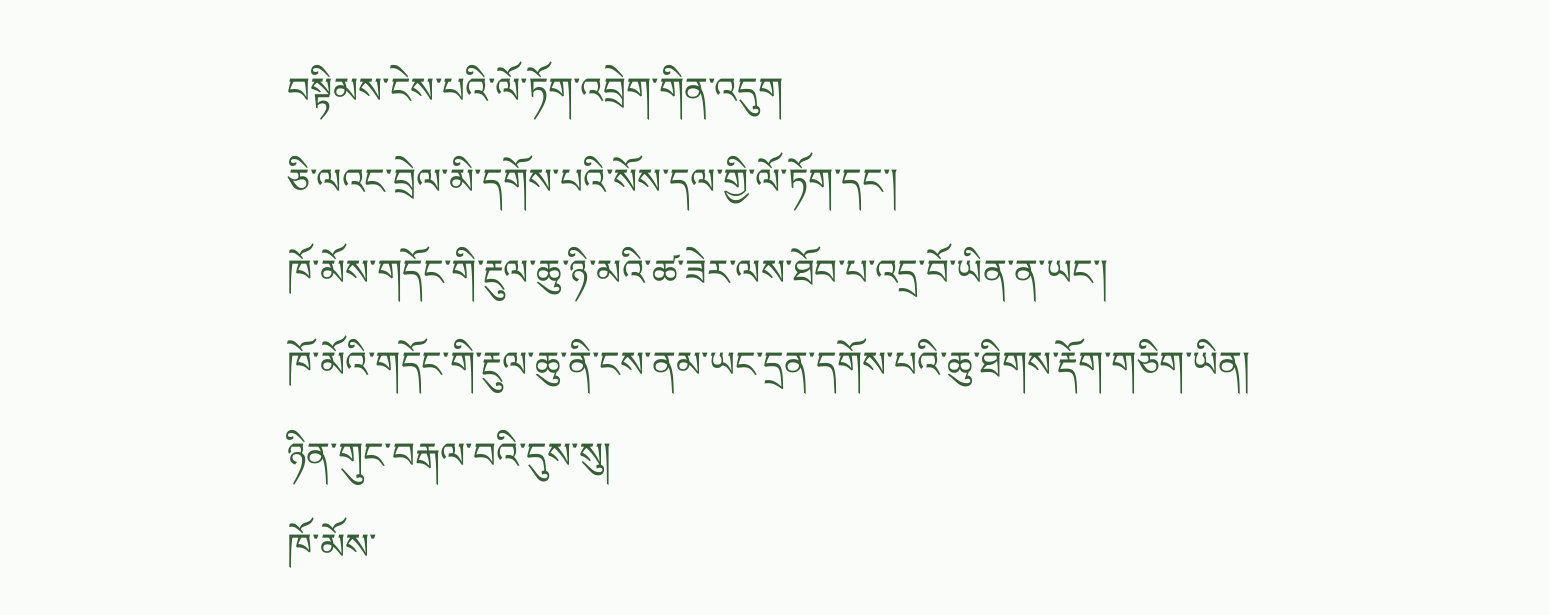བསྟིམས་ངེས་པའི་ལོ་ཏོག་འབྲེག་གིན་འདུག
ཅི་ལའང་བྲེལ་མི་དགོས་པའི་སོས་དལ་གྱི་ལོ་ཏོག་དང་།
ཁོ་མོས་གདོང་གི་རྔུལ་ཆུ་ཉི་མའི་ཚ་ཟེར་ལས་ཐོབ་པ་འདྲ་བོ་ཡིན་ན་ཡང་།
ཁོ་མོའི་གདོང་གི་རྔུལ་ཆུ་ནི་ངས་ནམ་ཡང་དྲན་དགོས་པའི་ཆུ་ཐིགས་རྡོག་གཅིག་ཡིན།
ཉིན་གུང་བརྒལ་བའི་དུས་སུ།
ཁོ་མོས་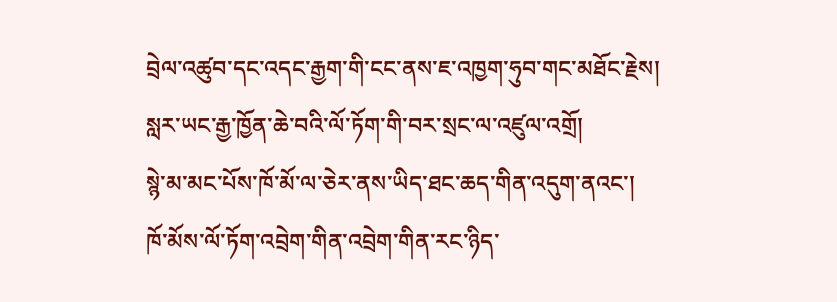བྲེལ་འཚུབ་དང་འདང་རྒྱག་གི་ངང་ནས་ཇ་འཁྱག་ཧུབ་གང་མཐོང་རྗེས།
སླར་ཡང་རྒྱ་ཁྱོན་ཆེ་བའི་ལོ་ཏོག་གི་བར་སྲང་ལ་འཛུལ་འགྲོ།
སྙེ་མ་མང་པོས་ཁོ་མོ་ལ་ཅེར་ནས་ཡིད་ཐང་ཆད་གིན་འདུག་ནའང་།
ཁོ་མོས་ལོ་ཏོག་འབྲེག་གིན་འབྲེག་གིན་རང་ཉིད་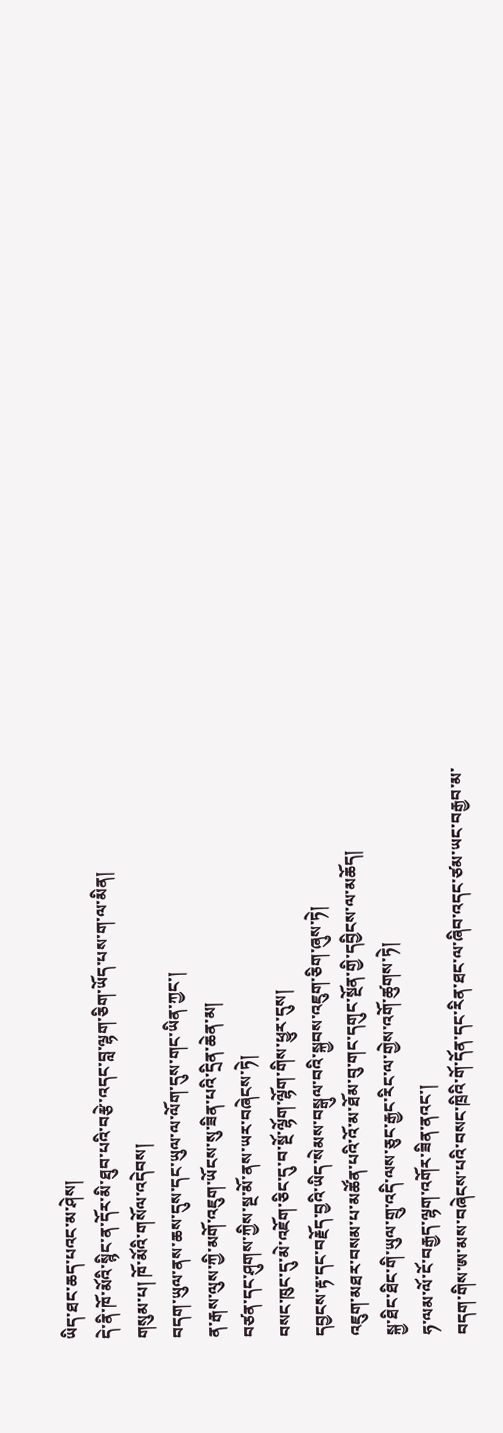ཡིད་ཐང་ཆད་པའང་མ་ཤེས།
དེ་ནི་ཁོ་མོའི་སྙིང་ན་དོར་མི་ཐུབ་པའི་བརྩེ་འདང་བླ་ལྷག་ཅིག་ཡོད་པས་ག་ལ་མིན།
གསུམ་པ། ཁོ་མོའི་གསོལ་འདེབས།
བདག་ཡུལ་ནས་ཆས་དུས་དང་ཡུལ་ལ་ལོག་དུས་གང་ཡིན་ཀྱང་།
ན་རྒས་ལུས་ཀྱི་མགོ་འཇུག་ཡོངས་སུ་ཟིན་པའི་དྲིན་ཆེན་མ།
བཙན་དང་ཤུགས་ཀྱིས་སྔ་མོ་ནས་ཡར་བཞེངས་ཏེ།
བསང་ཁུང་དུ་མེ་འཇོག་ཅིང་དུ་བ་སྔོ་ལྷོག་ལྷོག་གིས་ཕྱུར་དུས།
དབྱངས་རྟ་དང་བརྗོད་བྱའི་ཡིད་སེམས་བསྒུལ་བའི་སྐྱབས་འཇུག་ཅིག་ཞུས་ཏེ།
འཇུག་མཐར་བསམ་པ་མཚོན་པའི་འོ་མ་ཐོམ་བུ་གང་དགུང་སྔོན་གྱི་དབྱིངས་ལ་མཆོད།
སྐྱ་ཐིང་ཐིང་གི་ཡུལ་གྲུ་འདི་ལས་ཅུང་རྒྱང་རིང་ལ་གྱེས་འགོ་ཚུགས་ཏེ།
ཧ་ལམ་ལོ་ངོ་བརྒྱད་ལྷག་འགོར་ཟིན་ནའང་།
བདག་གིས་ཨ་མས་བཞེངས་པའི་བསང་ཁྲིའི་གོ་དོན་དང་རིན་ཐང་ལ་ཞིབ་འདང་ཙམ་ཡང་བརྒྱབ་མ་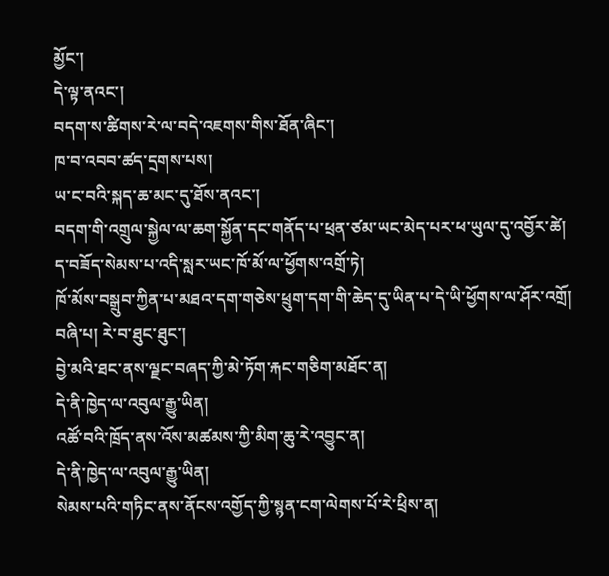མྱོང་།
དེ་ལྟ་ནའང་།
བདག་ས་ཚིགས་རེ་ལ་བདེ་འཇགས་གིས་ཐོན་ཞིང་།
ཁ་བ་འབབ་ཚད་དྲགས་པས།
ཡ་ང་བའི་སྐད་ཆ་མང་དུ་ཐོས་ནའང་།
བདག་གི་འགྲུལ་སྐྱེལ་ལ་ཆག་སྐྱོན་དང་གནོད་པ་ཕྲན་ཙམ་ཡང་མེད་པར་ཕ་ཡུལ་དུ་འབྱོར་ཚེ།
ད་བཟོད་སེམས་པ་འདི་སླར་ཡང་ཁོ་མོ་ལ་ཕྱོགས་འགྲོ་ཏེ།
ཁོ་མོས་བསྒྲུབ་ཀྱིན་པ་མཐའ་དག་གཅེས་ཕྲུག་དག་གི་ཆེད་དུ་ཡིན་པ་དེ་ཡི་ཕྱོགས་ལ་ཤོར་འགྲོ།
བཞི་པ། རེ་བ་ཐུང་ཐུང་།
བྱེ་མའི་ཐང་ནས་ལྗང་བཞད་ཀྱི་མེ་ཏོག་རྐང་གཅིག་མཐོང་ན།
དེ་ནི་ཁྱེད་ལ་འབུལ་རྒྱུ་ཡིན།
འཚོ་བའི་ཁྲོད་ནས་འོས་མཚམས་ཀྱི་མིག་ཆུ་རེ་འབྱུང་ན།
དེ་ནི་ཁྱེད་ལ་འབུལ་རྒྱུ་ཡིན།
སེམས་པའི་གཏིང་ནས་ནོངས་འགྱོད་ཀྱི་སྙན་ངག་ལེགས་པོ་རེ་ཕྲིས་ན།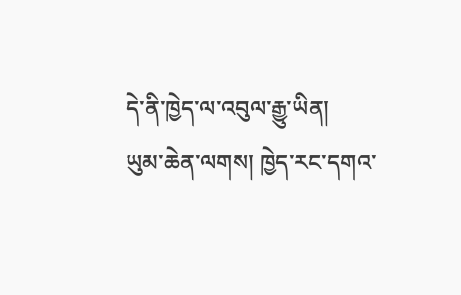དེ་ནི་ཁྱེད་ལ་འབུལ་རྒྱུ་ཡིན།
ཡུམ་ཆེན་ལགས། ཁྱེད་རང་དགའ་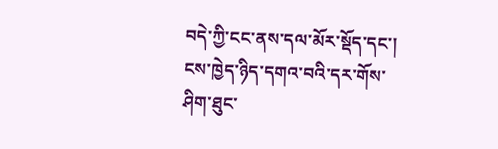བདེ་ཀྱི་ངང་ནས་དལ་མོར་སྡོད་དང་།
ངས་ཁྱེད་ཉིད་དགའ་བའི་དར་གོས་ཤིག་ཐུང་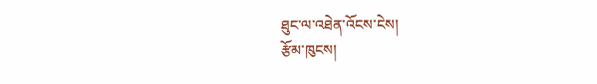ཐུང་ལ་འཐེན་འོངས་ངེས།
རྩོམ་ཁུངས།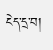ངེད་དྲ་བ།